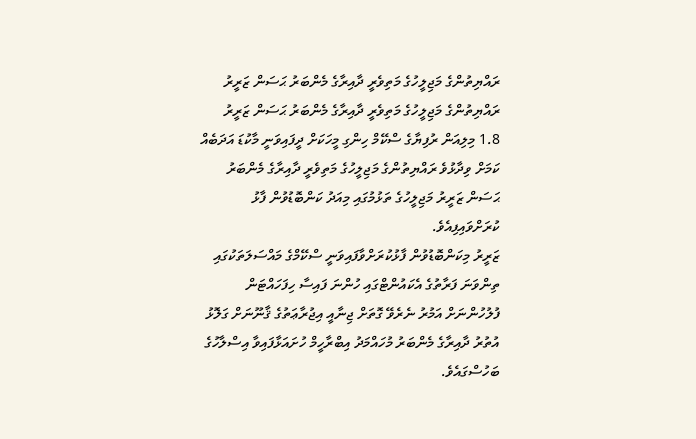ރައްޔިތުންގެ މަޖިލީހުގެ މަތިވެރީ ދާއިރާގެ މެންބަރު ޙަސަން ޒަރީރު
ރައްޔިތުންގެ މަޖިލީހުގެ މަތިވެރީ ދާއިރާގެ މެންބަރު ޙަސަން ޒަރީރު
1.8 މިލިއަން ރުފިޔާގެ ސްކޭމް ހިންގި މީހަކަށް ދީފައިވަނީ މާކުޑަ އަދަބެއް ކަމަށް ވިދާޅުވެ ރައްޔިތުންގެ މަޖިލީހުގެ މަތިވެރީ ދާއިރާގެ މެންބަރު ޙަސަން ޒަރީރު މަޖިލީހުގެ ތަޅުމުގައި މިއަދު ކަންބޮޑުވުން ފާޅު ކުރަށްވައިފިއެވެ.
ޒަރީރު މިކަންބޮޑުވުން ފާޅުކުރަށްވާފައިވަނީ ސްކޭމްގެ މައްސަލަތަކުގައި ތިންވަނަ ފަރާތުގެ އެކައުންޓްގައި ހުންނަ ފައިސާ ހިފަހައްޓަން ފުލުހުންނަށް އަމުރު ނެރެވޭ ގޮތަށް ޖިނާއީ އިޖުރާޢަތުގެ ޤާނޫނަށް ގަލޮޅު އުތުރު ދާއިރާގެ މެންބަރު މުހައްމަދު އިބްރާހީމް ހުށައަޅާފައިވާ އިސްލާހުގެ ބަހުސްގައެވެ.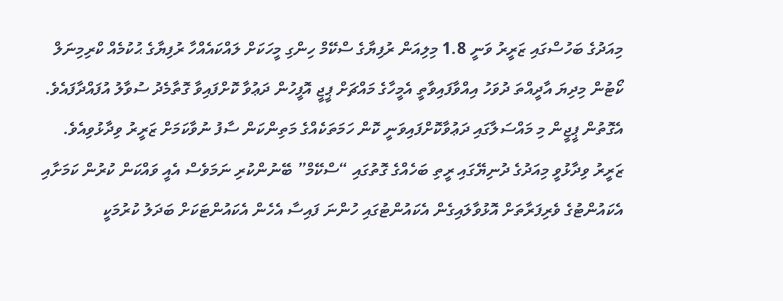މިއަދުގެ ބަހުސްގައި ޒަރީރު ވަނީ 1.8 މިލިއަން ރުފިޔާގެ ސްކޭމް ހިންގި މީހަކަށް ލައްކައެއްހާ ރުފިޔާގެ ޙުކުމެއް ކްރިމިނަލް ކޯޓުން މިދިޔަ އާދީއްތަ ދުވަހު އިއްވާފައިވާތީ އެމީހާގެ މައްޗަށް ޕީޖީ އޮފީހުން ދަޢުވާ ކޮށްފައިވާ ގޮތާމެދު ސުވާލު އުފައްދާފައެވެ. އެގޮތުން ޕީޖީން މި މައްސަލާގައި ދަޢުވާކޮށްފައިވަނީ ކޮން ހަމަތަކެއްގެ މަތިންކަން ސާފު ނުވާކަމަށް ޒަރީރު ވިދާޅުވިއެވެ.
ޒަރީރު ވިދާޅުވީ މިއަދުގެ ދުނިޔޭގައި ރީތި ބަހެއްގެ ގޮތުގައި “ސްކޭމް” ބޭނުންކުރި ނަމަވެސް އެއީ ވައްކަން ކުރުން ކަމަށާއި އެކައުންޓުގެ ވެރިފަރާތަށް އޮޅުވާލައިގެން އެކައުންޓުގައި ހުންނަ ފައިސާ އެހެން އެކައުންޓަކަށް ބަދަލު ކުރުމަކީ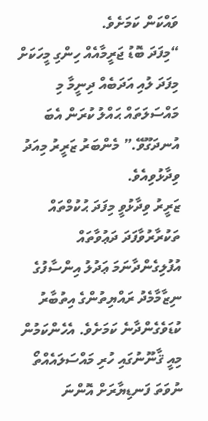ވައްކަން ކަމަށެވެ.
“މިފަދަ ބޮޑު ޖަރީމާއެއް ހިންގި މީހަކަށް މިފަދަ ލުއި އަދަބެއް ދިނީމާ މި މައްސަލަތައް ޙައްލު ކުރަން އެބަ އުނދަގޫވޭ.” މެންބަރު ޒަރީރު މިއަދު ވިދާޅުވިއެވެ.
ޒަރީރު ވިދާޅުވީ މިފަދަ ޙުކުމްތައް ތަކުރާރުވާފަދަ ދަޢުވާތައް އުފުލިގެންދާނަމަ ޢަދުލު އިންސާފުގެ ނިޒާމާމެދު ރައްޔިތުންގެ އިތުބާރު ކުޑަވެގެންދާނެ ކަމަށެވެ. އެހެންކަމުން މިއީ ޤާނޫނުގައި ހުރި މައްސަލައެއްތޯ ނުވަތަ ފަނޑިޔާރަށް އޮންނަ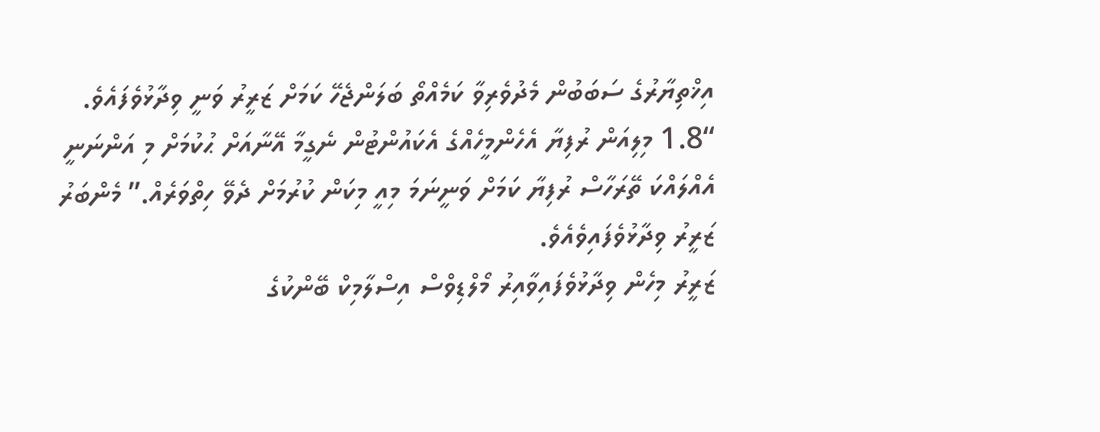އިޚްތިޔާރުގެ ސަބަބުން މެދުވެރިވާ ކަމެއްތޯ ބަލަންޖެހޭ ކަމަށް ޒަރީރު ވަނީ ވިދާޅުވެފައެވެ.
“1.8 މިލިއަން ރުފިޔާ އެހެންމީހެއްގެ އެކައުންޓުން ނެގީމާ އޭނާއަށް ޙުކުމަށް މި އަންނަނީ އެއްލައްކަ ތޭރަހާސް ރުފިޔާ ކަމަށް ވަނީނަމަ މިއީ މިކަން ކުރުމަށް ދެވޭ ހިތްވަރެއް.” މެންބަރު ޒަރީރު ވިދާޅުވެފައިވެއެވެ.
ޒަރީރު މިހެން ވިދާޅުވެފައިވާއިރު މޯލްޑިވްސް އިސްލާމިކް ބޭންކުގެ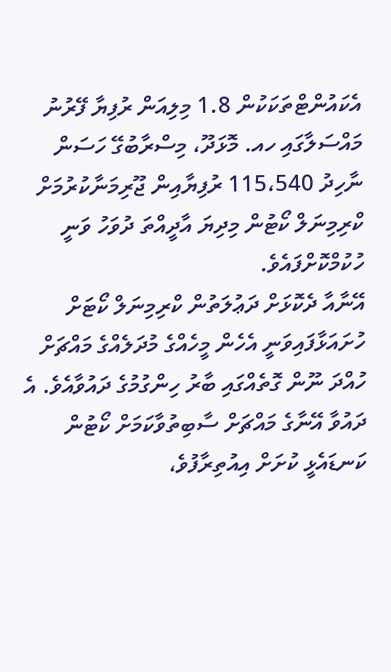އެކައުންޓްތަކަކުން 1.8 މިލިއަން ރުފިޔާ ފޭރުނު މައްސަލާގައި ހއ. މޮޅަދޫ، މިސްރާބުގޭ ހަސަން ނާހިދު 115،540 ރުފިޔާއިން ޖޫރިމަނާކުރުމަށް ކްރިމިނަލް ކޯޓުން މިދިޔަ އާދީއްތަ ދުވަހު ވަނީ ހުކުމްކޮށްފައެވެ.
އޭނާއާ ދެކޮޅަށް ދަޢުލަތުން ކްރިމިނަލް ކޯޓަށް ހުށައަޅާފައިވަނީ އެހެން މީހެއްގެ މުދަލެއްގެ މައްޗަށް ހުއްދަ ނޫން ގޮތެއްގައި ބާރު ހިންގުމުގެ ދައުވާއެވެ. އެ ދައުވާ އޭނާގެ މައްޗަށް ސާބިތުވާކަމަށް ކޯޓުން ކަނޑައެޅީ ކުށަށް އިއުތިރާފުވެ،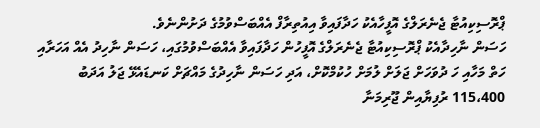ޕްރޮސިކިއުޓާ ޖެނެރަލްގެ އޮފީހާއެކު ހަދާފައިވާ އިއުތިރާފް އެއްބަސްވުމުގެ ދަށުންނެވެ.
ހަސަން ނާހިދާއެކު ޕްރޮސިކިއުޓާ ޖެނެރަލްގެ އޮފީހުން ހަދާފައިވާ އެއްބަސްވުމުގައި، ހަސަން ނާހިދު އެއް އަހަރާއި ހަތް މަހާއި ހަ ދުވަހަށް ޖަލަށް ލުމަށް ހުކުމްކޮށް، އަދި ހަސަން ނާހިދުގެ މައްޗަށް ކަނޑައެޅޭ ޖަލު އަދަބު 115،400 ރުފިޔާއިން ޖޫރިމަނާ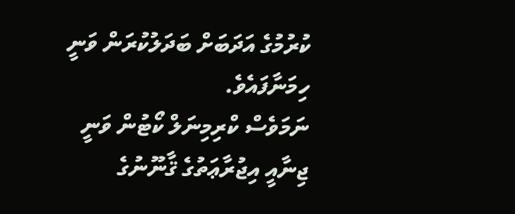ކުރުމުގެ އަދަބަށް ބަދަލުކުރަން ވަނީ ހިމަނާފައެވެ.
ނަމަވެސް ކްރިމިނަލް ކޯޓުން ވަނީ ޖިނާއީ އިޖުރާޢަތުގެ ޤާނޫނުގެ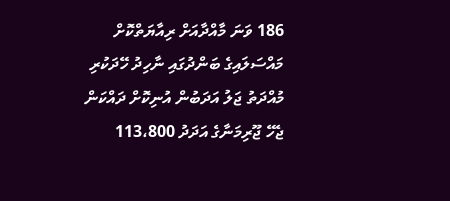186 ވަނަ މާއްދާއަށް ރިއާޔަތްކޮށް މައްސަލައިގެ ބަންދުގައި ނާހިދު ހޭދަކުރި މުއްދަތު ޖަލު އަދަބުން އުނިކޮށް ދައްކަން ޖެހޭ ޖޫރިމަނާގެ އަދަދު 113،800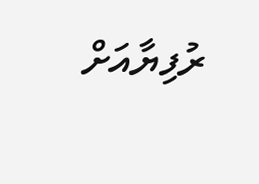ރުފިޔާއަށް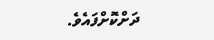ދަށްކޮށްފައެވެ.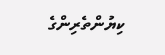ކިޔުންތެރިންގެ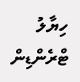ހިޔާލު
ޓްރެންޑިން